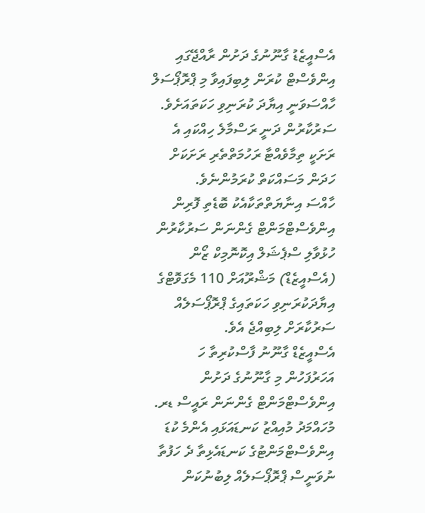އެސްއީޒެޑު ގާނޫނުގެ ދަށުން ރާއްޖޭގައި އިންވެސްޓް ކުރަން ލިބިފައިވާ މި ޕްރޮޕޯސަލް ހާއްސަވަނީ އިޔާދަ ކުރަނިވި ހަކަތައަށެވެ. ސަރުކާރުން ދަނީ ރަސްމާލެ ހިއްކައި އެ ރަށަކީ ތިމާވެއްޓާ ރަހުމަތްތެރި ރަށަކަށް ހަދަން މަސައްކަތް ކުރަމުންނެވެ.
ހާއްސަ އިނާޔަތްތަކާއެކު ބޮޑެތި ފޮރިން އިންވެސްޓްމަންޓް ގެންނަން ސަރުކާރުން ހުޅުވާލި ސްޕެޝަލް އިކޮނޮމިކް ޒޯން (އެސްއީޒެޑް) މަޝްރޫއަށް 110 މެގަވޮޓްގެ އިޔާދަކުރަނިވި ހަކަތައިގެ ޕްރޮޕޯސަލެއް ސަރުކާރަށް ލިބިއްޖެ އެވެ.
އެސްއީޒެޑް ގާނޫނު ފާސްކުރިތާ ހަ އަހަރުފަހުން މި ގާނޫނުގެ ދަށުން އިންވެސްޓްމަންޓް ގެންނަން ރައީސް ޑރ. މުހައްމަދު މުއިއްޒު ކަނޑައަޅައި އެންމެ ކުޑަ އިންވެސްޓްމަންޓުގެ ކަނޑައެޅިތާ ދެ ހަފުތާ ނުވަނީސް ޕްރޮޕޯސަލެއް ލިބުނުކަން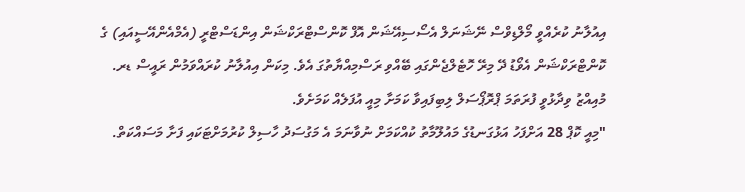އިއުލާނު ކުރެއްވީ މޯލްޑިވްސް ނޭޝަނަލް އެސޯސިއޭޝަން އޮފް ކޮންސްޓްރަކްޝަން އިންޑަސްޓްރީ (އެމްއެންއޭސީއައި) ގެ ކޮންޓްރަކްޝަން އެވޯޑު ދޭ މިރޭ ހޮޓެލްޖެންގައި ބޭއްވި ރަސްމިއްޔާތުގަ އެވެ. މިކަން އިއުލާނު ކުރައްވަމުން ރައީސް ޑރ. މުއިއްޒު ވިދާޅުވީ ފުރަތަމަ ޕްރޮޕޯސަލް ލިބިފައިވާ ކަމަށާ މިއީ އުފަލެއް ކަމަށެވެ.
"މިއީ ކޮޕް 28 އަށްފަހު އަޅުގަނޑުގެ މައުލޫމާތު ކުއްކަމަށް ނުވާނަމަ އެ މަގުސަދު ހާސިލް ކުރުމަށްޓަކައި ފަށާ މަސައްކަތް.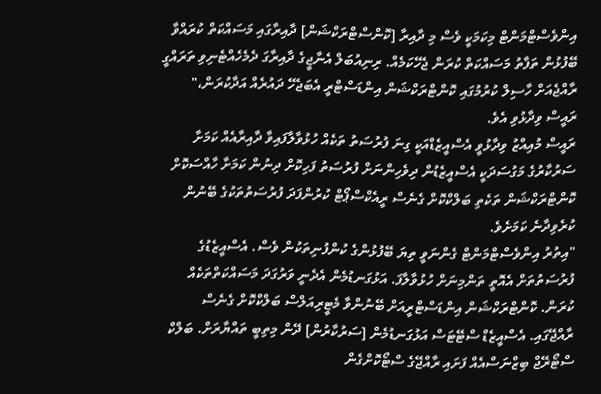އިންވެސްޓްމަންޓް މިކަމަކީ ވެސް މި ދާއިރާ [ކޮންސްޓްރަކްޝަން] ދާއިރާގައި މަސައްކަތް ކުރައްވާ ބޭފުޅުން ތަފާތު މަސައްކަތް ކުރަން ޖެހޭކަމެއް. ރިނިއުބަލް އެނާޖީގެ ދާއިރާގަ ދެމެހެއްޓެނިވި ތަރައްގީ ރާއްޖެއަށް ހާސިލް ކުރުމުގައި ކޮންޓްރަކްޝަން އިންޑަސްޓްރީ އެބަޖެހޭ ދައުރެއް އަދާކުރަން،" ރައީސް ވިދާޅުވި އެވެ.
ރައީސް މުއިއްޒު ވިދާޅުވީ އެސްއީޒެޑްއަކީ ގިނަ ފުރުސަތު ތަކެއް ހުޅުވާލާފައިވާ ދާއިރާއެއް ކަމަށާ ސަރުކާރުގެ މަގުސަދަކީ އެސްއީޒެޑުން ދިވެހިންނަށް ފުރުސަތު ފަހިކޮށް ދިނުން ކަމަށާ ހާއްސަކޮށް ކޮންޓްރަކްޝަން ތަކެތި ބަލްކްކޮށް ގެނެސް ރީއެކްސްޕޯޓް ކުރުންފަދަ ފުރުސަތުތަކުގެ ބޭނުން ކުރެވިދާނެ ކަމަށެވެ.
"އިތުރު އިންވެސްޓްމަންޓް ގެންނަވީ ތިޔަ ބޭފުޅުންގެ ކުންފުނިތަކުން ވެސް. އެސްއީޒެޑުގެ ފުރުސަތުތަށް އެއޮތީ ތަންމިނަށް ހުޅުވާލާފަ. އަޅުގަނޑުމެން އެދެނީ ވަރުގަދަ މަސައްކަތްތަކެއް ކުރަން. ކޮންޓްރަކްޝަން އިންޑަސްޓްރީއަށް ބޭނުންވާ މެޓީރިއަލްސް ބަލްކްކޮށް ގެނެސް ރާއްޖޭގައި. އެސްއީޒެޑް ސްޓޭޓަސް އަޅުގަނޑުމެން [ސަރުކާރުން] ދޭން މިތިބީ ތައްޔާރަށް. ބަލްކް ސްޓޯރޭޖް ބިޒްނަސްއެއް ފަށައި ރާއްޖޭގެ ސްޓޯކޮށްގެން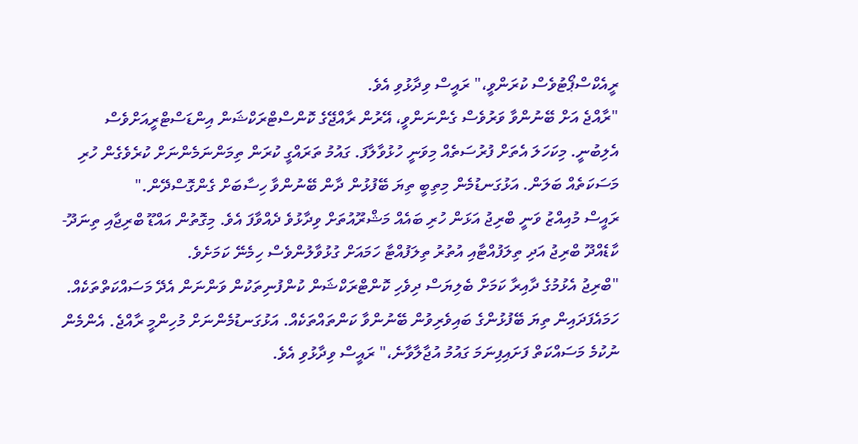ރީއެކްސްޕޯޓުވެސް ކުރަންވީ،" ރައީސް ވިދާޅުވި އެވެ.
"ރާއްޖެ އަށް ބޭނުންވާ ވަރުވެސް ގެންނަންވީ، އޭރުން ރާއްޖޭގެ ކޮންސްޓްރަކްޝަން އިންޑަސްޓްރީއަށްވެސް އެލިބުނީ. މިކަހަލަ އެތަށް ފުރުސަތެއް މިވަނީ ހުޅުވާލާފަ. ގައުމު ތަރައްގީ ކުރަން ތިމަންނަމެންނަށް ކުރެވެގެން ހުރި މަސަކަތެއް ބަލަން. އަޅުގަނޑުމެން މިތިބީ ތިޔަ ބޭފުޅުން ދާން ބޭނުންވާ ހިސާބަށް ގެންގޮސްދޭން."
ރައީސް މުއިއްޒު ވަނީ ބްރިޖު އަޅަން ހުރި ބައެއް މަޝްރޫއުތަށް ވިދާޅުވެ ދެއްވާފަ އެވެ. މިގޮތުން އައްޑޫ ބްރިޖާއި ތިނަދޫ- ކާޑެއްދޫ ބްރިޖު އަދި ތިލަފުއްޓާއި އުތުރު ތިލަފުއްޓާ ހަމައަށް ގުޅުވާލުންވެސް ހިމެނޭ ކަމަށެވެ.
"ބްރިޖު އެޅުމުގެ ދާއިރާ ކަމަށް ބެލިޔަސް ދިވެހި ކޮންޓްރަކްޝަން ކުންފުނިތަކުން ވަންނަން އެދޭ މަސައްކަތްތަކެއް. ހަމައެފަދައިން ތިޔަ ބޭފުޅުންގެ ބައިވެރިވުން ބޭނުންވާ ކަންތައްތަކެއް. އަޅުގަނޑުމެންނަށް މުހިންމީ ރާއްޖެ. އެންމެން ނުކުމެ މަސައްކަތް ފަށައިފިނަމަ ގައުމު އުޖާލާވާނެ،" ރައީސް ވިދާޅުވި އެވެ.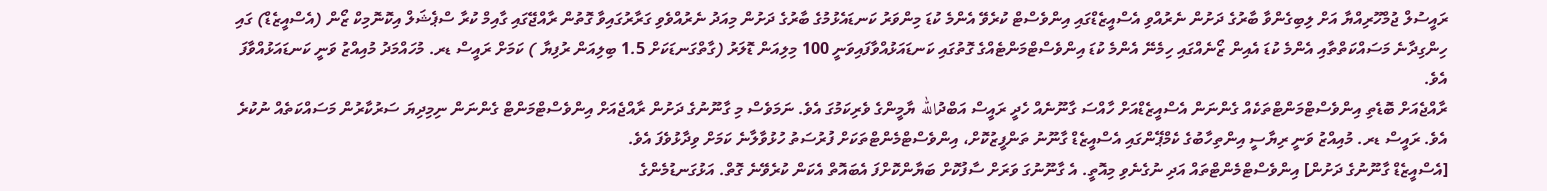ރައީސުލް ޖުމްހޫރިއްޔާ އަށް ލިބިގެންވާ ބާރުގެ ދަށުން ނެރުއްވި އެސްއީޒެޑްގައި އިންވެސްޓް ކުރެވޭ އެންމެ ކުޑަ މިންވަރު ކަނޑައެޅުމުގެ ބާރުގެ ދަށުން މިއަދު ނެރުއްވެވި ގަރާރުގައިވާ ގޮތުން ރާއްޖޭގައި ގާއިމް ކުރާ ސްޕެޝަލް އިކޮނޮމިކް ޒޯން (އެސްއީޒެޑް) ގައި ހިންގިދާނެ މަސައްކަތްތާއި އެންމެ ކުޑަ އެއިން ޒޯނެއްގައި ހިމެނޭ އެންމެ ކުޑަ އިންވެސްޓްމަންޓެއްގެ ގޮތުގައި ކަނޑައަޅުއްވާފައިވަނީ 100 މިލިއަން ޑޮލަރު (ގާތްގަނޑަކަށް 1.5 ބިލިއަން ރުފިޔާ ) ކަމަށް ރައީސް ޑރ. މުހައްމަދު މުއިއްޒު ވަނީ ކަނޑައަޅުއްވާފަ އެވެ.
ރާއްޖެއަށް ބޮޑެތި އިންވެސްޓްމަންޓްތަކެއް ގެންނަން އެސްއީޒެޑްއަށް ހާއްސަ ގާނޫނެއް ހެދީ ރައީސް އަބްދުالله ޔާމީންގެ ވެރިކަމުގަ އެވެ. ނަމަވެސް މި ގާނޫނުގެ ދަށުން ރާއްޖެއަށް އިންވެސްޓްމަންޓް ގެންނަން ނިމިދިޔަ ސަރުކާރުން މަސައްކަތެއް ނުކުރެ އެވެ. ރައީސް ޑރ. މުއިއްޒު ވަނީ ރިޔާސީ އިންތިހާބުގެ ކެމްޕޭންގައި އެސްއީޒެޑް ގާނޫނު ތަންފީޒުކޮށް، އިންވެސްޓްމެންޓްތަކަށް ފުރުސަތު ހުޅުވާލާނެ ކަމަށް ވިދާޅުވެފަ އެވެ.
[އެސްއީޒެޑް ގާނޫނުގެ ދަށުން] އިންވެސްޓްމެންޓްތައް އަދި ނުގެނެވި މިއޮތީ. އެ ގާނޫނުގަ ވަރަށް ސާފުކޮށް ބަޔާންކޮށްފަ އެބައޮތް އެކަން ކުރެވޭނެ ގޮތް. އަޅުގަނޑުމެންގެ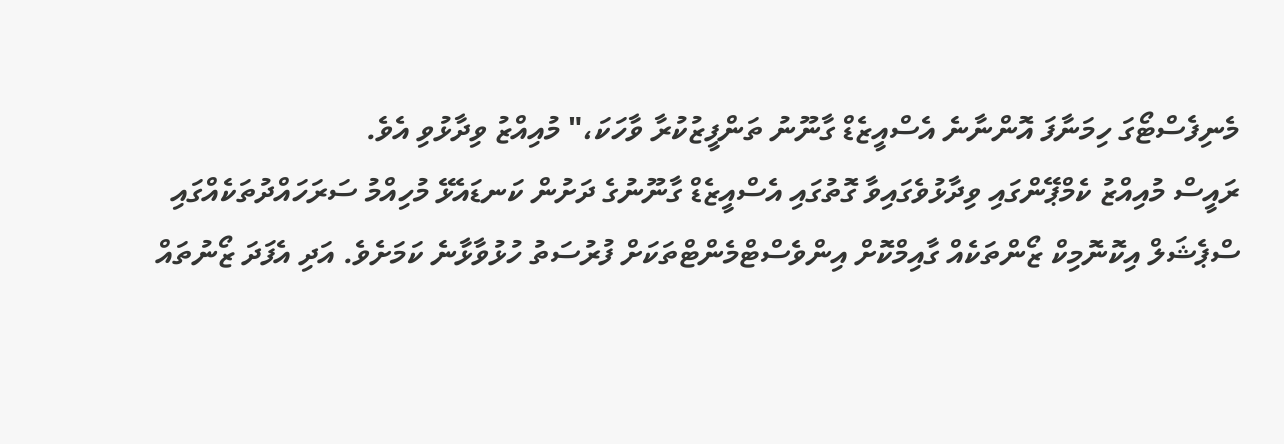މެނިފެސްޓޯގަ ހިމަނާފަ އޮންނާނެ އެސްއީޒެޑް ގާނޫނު ތަންފީޒުކުރާ ވާހަކަ،" މުއިއްޒު ވިދާޅުވި އެވެ.
ރައީސް މުއިއްޒު ކެމްޕޭންގައި ވިދާޅުވެގައިވާ ގޮތުގައި އެސްއީޒެޑް ގާނޫނުގެ ދަށުން ކަނޑައެޅޭ މުހިއްމު ސަރަހައްދުތަކެއްގައި ސްޕެޝަލް އިކޮނޮމިކް ޒޯންތަކެއް ގާއިމްކޮށް އިންވެސްޓްމެންޓްތަކަށް ފުރުސަތު ހުޅުވާޅާނެ ކަމަށެވެ. އަދި އެފަދަ ޒޯނުތައް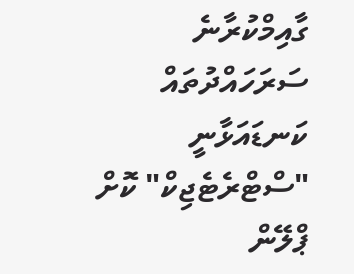ގާއިމްކުރާނެ ސަރަހައްދުތައް ކަނޑައަޅާނީ "ސްޓްރެޓެޖިކް" ކޮށް ޕްލޭން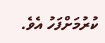ކުރުމަށްފަހު އެވެ.